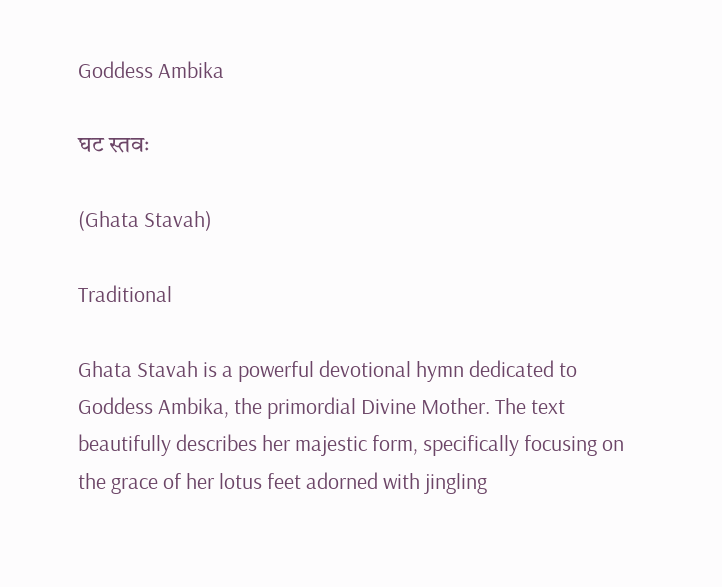Goddess Ambika

घट स्तवः

(Ghata Stavah)

Traditional

Ghata Stavah is a powerful devotional hymn dedicated to Goddess Ambika, the primordial Divine Mother. The text beautifully describes her majestic form, specifically focusing on the grace of her lotus feet adorned with jingling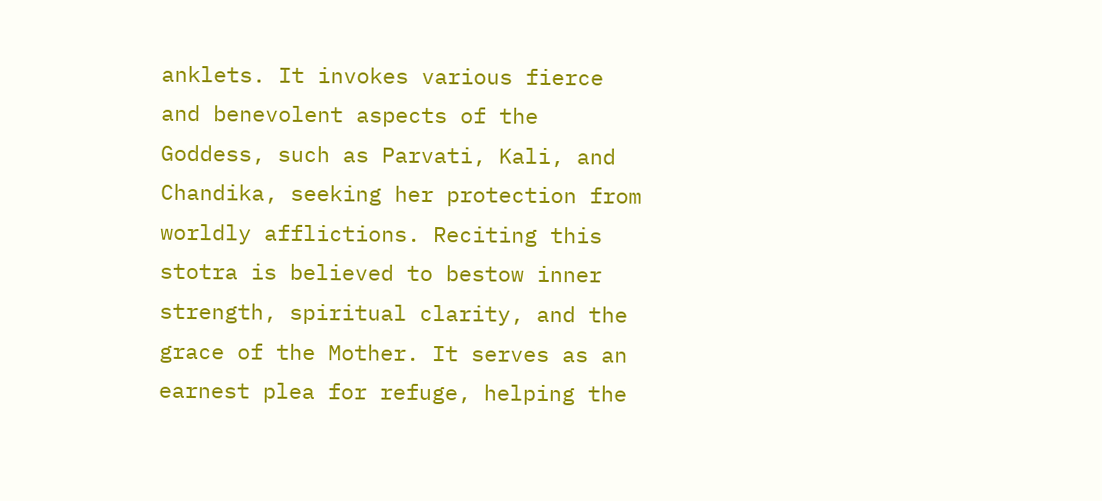anklets. It invokes various fierce and benevolent aspects of the Goddess, such as Parvati, Kali, and Chandika, seeking her protection from worldly afflictions. Reciting this stotra is believed to bestow inner strength, spiritual clarity, and the grace of the Mother. It serves as an earnest plea for refuge, helping the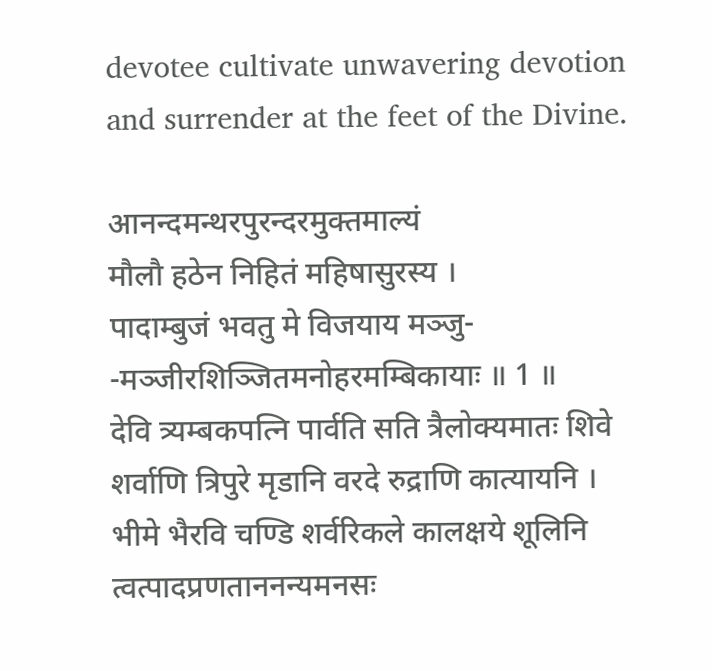devotee cultivate unwavering devotion and surrender at the feet of the Divine.

आनन्दमन्थरपुरन्दरमुक्तमाल्यं
मौलौ हठेन निहितं महिषासुरस्य ।
पादाम्बुजं भवतु मे विजयाय मञ्जु-
-मञ्जीरशिञ्जितमनोहरमम्बिकायाः ॥ 1 ॥
देवि त्र्यम्बकपत्नि पार्वति सति त्रैलोक्यमातः शिवे
शर्वाणि त्रिपुरे मृडानि वरदे रुद्राणि कात्यायनि ।
भीमे भैरवि चण्डि शर्वरिकले कालक्षये शूलिनि
त्वत्पादप्रणताननन्यमनसः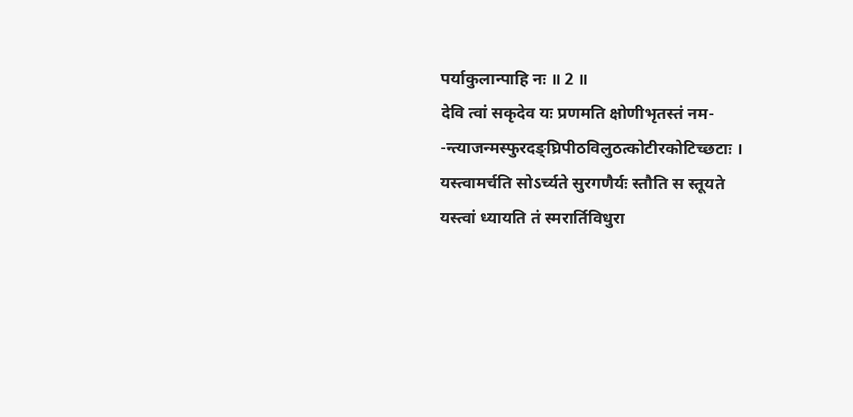पर्याकुलान्पाहि नः ॥ 2 ॥
देवि त्वां सकृदेव यः प्रणमति क्षोणीभृतस्तं नम-
-न्त्याजन्मस्फुरदङ्घ्रिपीठविलुठत्कोटीरकोटिच्छटाः ।
यस्त्वामर्चति सोऽर्च्यते सुरगणैर्यः स्तौति स स्तूयते
यस्त्वां ध्यायति तं स्मरार्तिविधुरा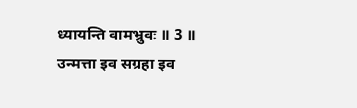ध्यायन्ति वामभ्रुवः ॥ 3 ॥
उन्मत्ता इव सग्रहा इव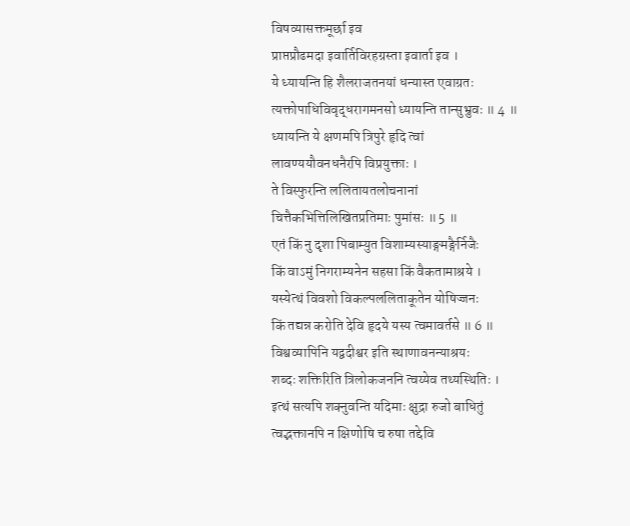विषव्यासक्तमूर्छा इव
प्राप्तप्रौढमदा इवार्तिविरहग्रस्ता इवार्ता इव ।
ये ध्यायन्ति हि शैलराजतनयां धन्यास्त एवाग्रतः
त्यक्तोपाधिविवृद्धरागमनसो ध्यायन्ति तान्सुभ्रुवः ॥ 4 ॥
ध्यायन्ति ये क्षणमपि त्रिपुरे हृदि त्वां
लावण्ययौवनधनैरपि विप्रयुक्ताः ।
ते विस्फुरन्ति ललितायतलोचनानां
चित्तैकभित्तिलिखितप्रतिमाः पुमांसः ॥ 5 ॥
एतं किं नु दृशा पिबाम्युत विशाम्यस्याङ्गमङ्गैर्निजैः
किं वाऽमुं निगराम्यनेन सहसा किं वैकतामाश्रये ।
यस्येत्थं विवशो विकल्पललिताकूतेन योषिज्जनः
किं तद्यन्न करोति देवि हृदये यस्य त्वमावर्तसे ॥ 6 ॥
विश्वव्यापिनि यद्वदीश्वर इति स्थाणावनन्याश्रयः
शब्दः शक्तिरिति त्रिलोकजननि त्वय्येव तथ्यस्थितिः ।
इत्थं सत्यपि शक्नुवन्ति यदिमाः क्षुद्रा रुजो बाधितुं
त्वद्भक्तानपि न क्षिणोषि च रुषा तद्देवि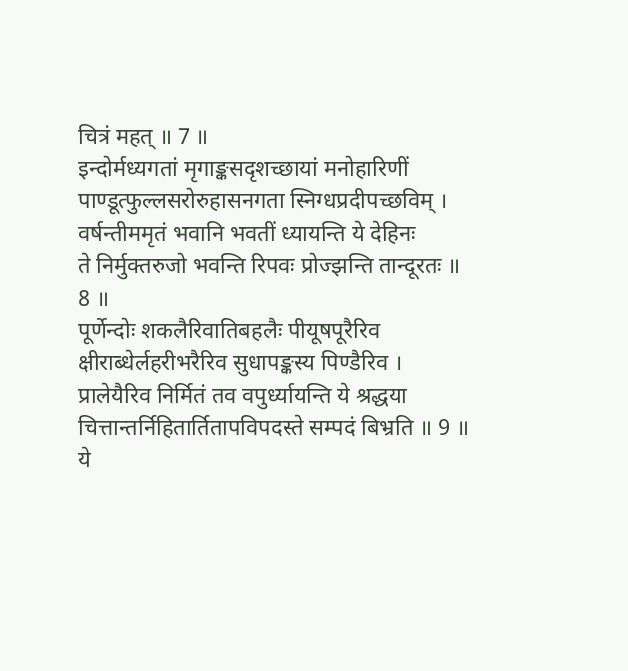चित्रं महत् ॥ 7 ॥
इन्दोर्मध्यगतां मृगाङ्कसदृशच्छायां मनोहारिणीं
पाण्डूत्फुल्लसरोरुहासनगता स्निग्धप्रदीपच्छविम् ।
वर्षन्तीममृतं भवानि भवतीं ध्यायन्ति ये देहिनः
ते निर्मुक्तरुजो भवन्ति रिपवः प्रोज्झन्ति तान्दूरतः ॥ 8 ॥
पूर्णेन्दोः शकलैरिवातिबहलैः पीयूषपूरैरिव
क्षीराब्धेर्लहरीभरैरिव सुधापङ्कस्य पिण्डैरिव ।
प्रालेयैरिव निर्मितं तव वपुर्ध्यायन्ति ये श्रद्धया
चित्तान्तर्निहितार्तितापविपदस्ते सम्पदं बिभ्रति ॥ 9 ॥
ये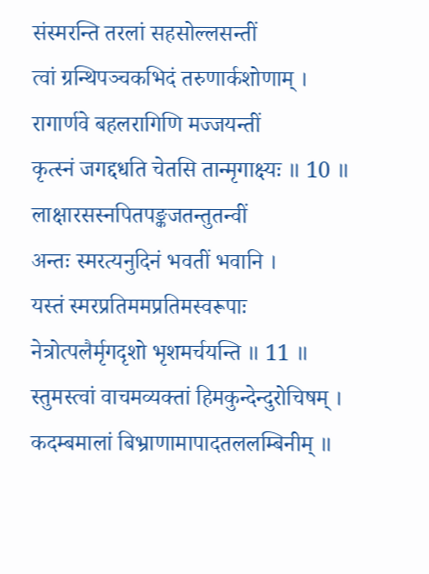संस्मरन्ति तरलां सहसोल्लसन्तीं
त्वां ग्रन्थिपञ्चकभिदं तरुणार्कशोणाम् ।
रागार्णवे बहलरागिणि मज्जयन्तीं
कृत्स्नं जगद्दधति चेतसि तान्मृगाक्ष्यः ॥ 10 ॥
लाक्षारसस्नपितपङ्कजतन्तुतन्वीं
अन्तः स्मरत्यनुदिनं भवतीं भवानि ।
यस्तं स्मरप्रतिममप्रतिमस्वरूपाः
नेत्रोत्पलैर्मृगदृशो भृशमर्चयन्ति ॥ 11 ॥
स्तुमस्त्वां वाचमव्यक्तां हिमकुन्देन्दुरोचिषम् ।
कदम्बमालां बिभ्राणामापादतललम्बिनीम् ॥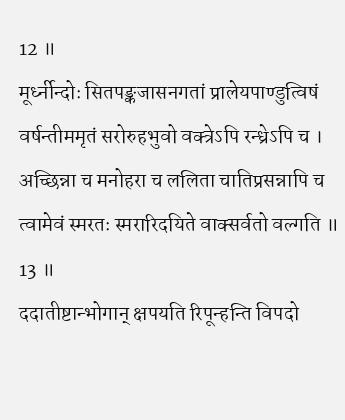12 ॥
मूर्ध्नीन्दोः सितपङ्कजासनगतां प्रालेयपाण्डुत्विषं
वर्षन्तीममृतं सरोरुहभुवो वक्त्रेऽपि रन्ध्रेऽपि च ।
अच्छिन्ना च मनोहरा च ललिता चातिप्रसन्नापि च
त्वामेवं स्मरतः स्मरारिदयिते वाक्सर्वतो वल्गति ॥ 13 ॥
ददातीष्टान्भोगान् क्षपयति रिपून्हन्ति विपदो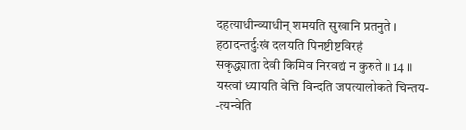दहत्याधीन्व्याधीन् शमयति सुखानि प्रतनुते ।
हठादन्तर्दुःखं दलयति पिनष्टीष्टविरहं
सकृद्ध्याता देवी किमिव निरवद्यं न कुरुते ॥ 14 ॥
यस्त्वां ध्यायति वेत्ति विन्दति जपत्यालोकते चिन्तय-
-त्यन्वेति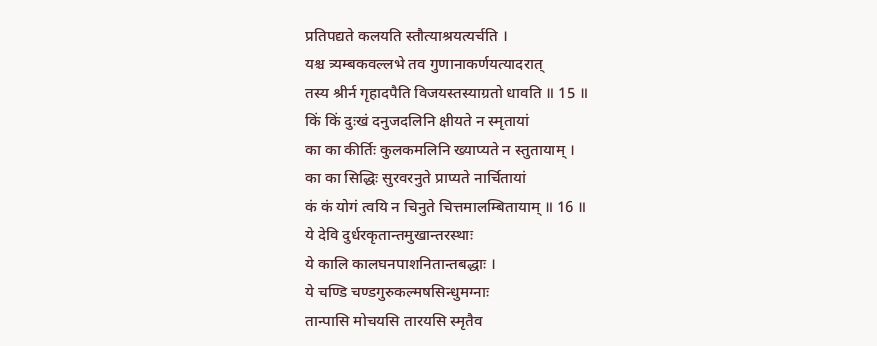प्रतिपद्यते कलयति स्तौत्याश्रयत्यर्चति ।
यश्च त्र्यम्बकवल्लभे तव गुणानाकर्णयत्यादरात्
तस्य श्रीर्न गृहादपैति विजयस्तस्याग्रतो धावति ॥ 15 ॥
किं किं दुःखं दनुजदलिनि क्षीयते न स्मृतायां
का का कीर्तिः कुलकमलिनि ख्याप्यते न स्तुतायाम् ।
का का सिद्धिः सुरवरनुते प्राप्यते नार्चितायां
कं कं योगं त्वयि न चिनुते चित्तमालम्बितायाम् ॥ 16 ॥
ये देवि दुर्धरकृतान्तमुखान्तरस्थाः
ये कालि कालघनपाशनितान्तबद्धाः ।
ये चण्डि चण्डगुरुकल्मषसिन्धुमग्नाः
तान्पासि मोचयसि तारयसि स्मृतैव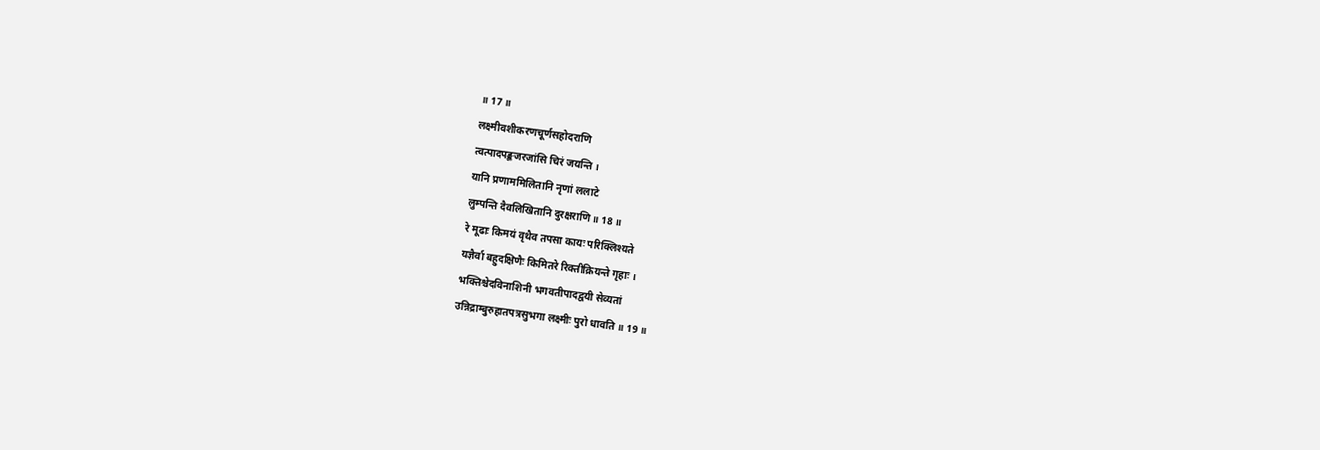॥ 17 ॥
लक्ष्मीवशीकरणचूर्णसहोदराणि
त्वत्पादपङ्कजरजांसि चिरं जयन्ति ।
यानि प्रणाममिलितानि नृणां ललाटे
लुम्पन्ति दैवलिखितानि दुरक्षराणि ॥ 18 ॥
रे मूढाः किमयं वृथैव तपसा कायः परिक्लिश्यते
यज्ञैर्वा बहुदक्षिणैः किमितरे रिक्तीक्रियन्ते गृहाः ।
भक्तिश्चेदविनाशिनी भगवतीपादद्वयी सेव्यतां
उन्निद्राम्बुरुहातपत्रसुभगा लक्ष्मीः पुरो धावति ॥ 19 ॥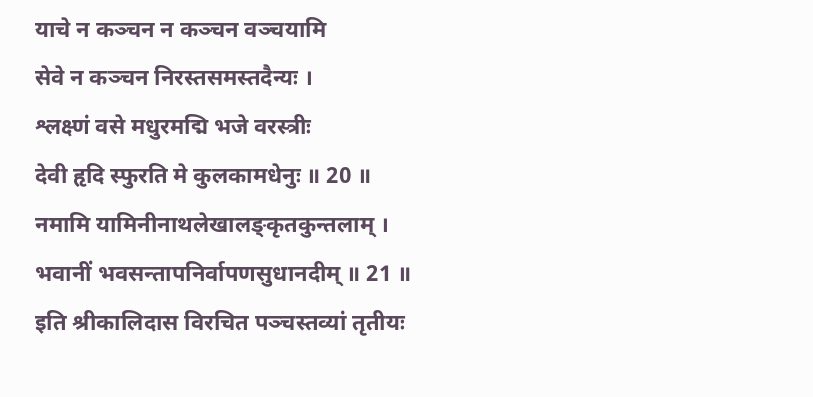याचे न कञ्चन न कञ्चन वञ्चयामि
सेवे न कञ्चन निरस्तसमस्तदैन्यः ।
श्लक्ष्णं वसे मधुरमद्मि भजे वरस्त्रीः
देवी हृदि स्फुरति मे कुलकामधेनुः ॥ 20 ॥
नमामि यामिनीनाथलेखालङ्कृतकुन्तलाम् ।
भवानीं भवसन्तापनिर्वापणसुधानदीम् ॥ 21 ॥
इति श्रीकालिदास विरचित पञ्चस्तव्यां तृतीयः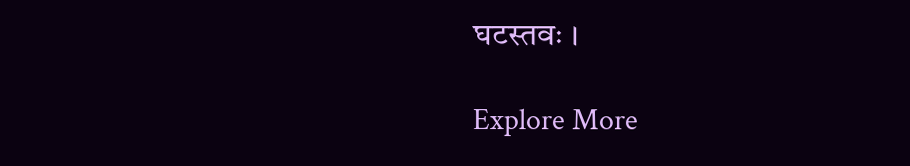घटस्तवः ।

Explore More